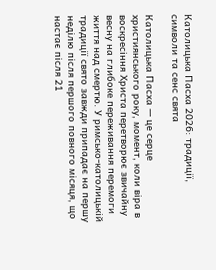Католицька Пасха 2026: традиції, символи та сенс свята

Католицька Пасха — це серце християнського року, момент, коли віра в воскресіння Христа перетворює звичайну весну на глибоке переживання перемоги життя над смертю. У римсько-католицькій традиції свято завжди припадає на першу неділю після першого повного місяця, що настає після 21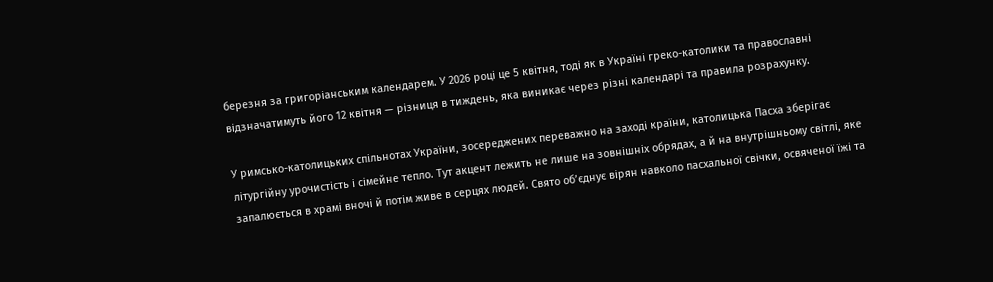березня за григоріанським календарем. У 2026 році це 5 квітня, тоді як в Україні греко-католики та православні відзначатимуть його 12 квітня — різниця в тиждень, яка виникає через різні календарі та правила розрахунку.

У римсько-католицьких спільнотах України, зосереджених переважно на заході країни, католицька Пасха зберігає літургійну урочистість і сімейне тепло. Тут акцент лежить не лише на зовнішніх обрядах, а й на внутрішньому світлі, яке запалюється в храмі вночі й потім живе в серцях людей. Свято об’єднує вірян навколо пасхальної свічки, освяченої їжі та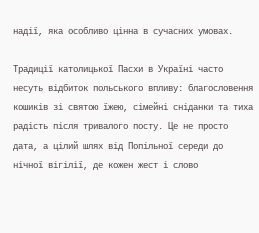надії, яка особливо цінна в сучасних умовах.

Традиції католицької Пасхи в Україні часто несуть відбиток польського впливу: благословення кошиків зі святою їжею, сімейні сніданки та тиха радість після тривалого посту. Це не просто дата, а цілий шлях від Попільної середи до нічної вігілії, де кожен жест і слово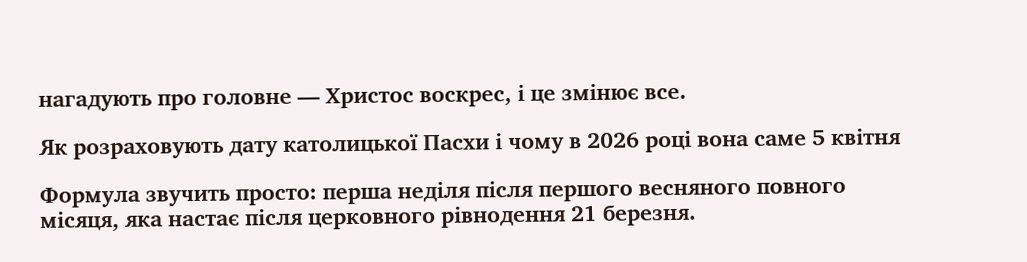нагадують про головне — Христос воскрес, і це змінює все.

Як розраховують дату католицької Пасхи і чому в 2026 році вона саме 5 квітня

Формула звучить просто: перша неділя після першого весняного повного місяця, яка настає після церковного рівнодення 21 березня.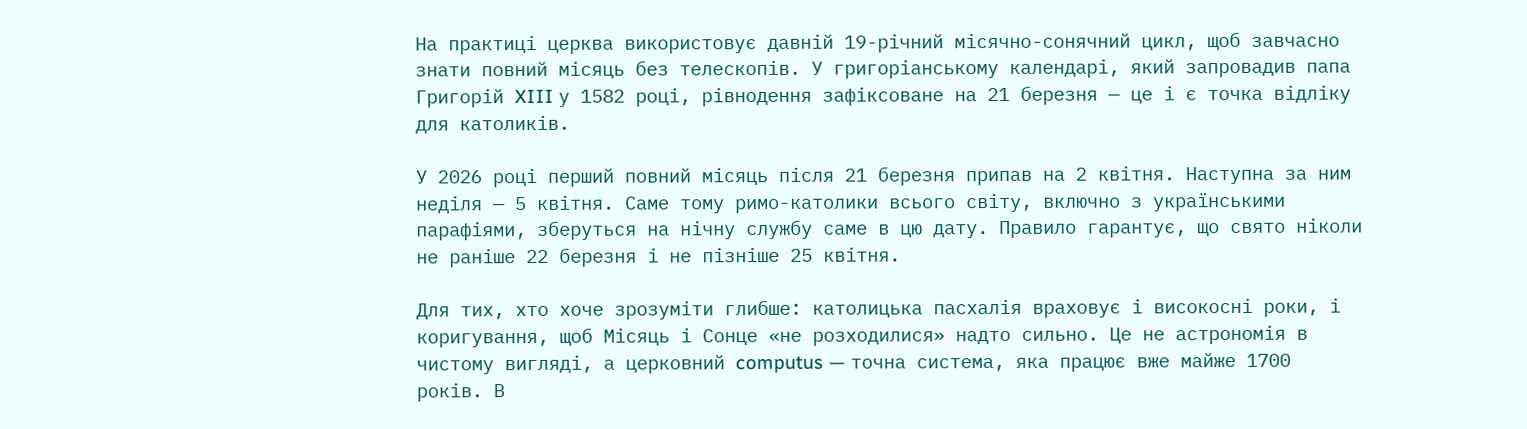На практиці церква використовує давній 19-річний місячно-сонячний цикл, щоб завчасно знати повний місяць без телескопів. У григоріанському календарі, який запровадив папа Григорій XIII у 1582 році, рівнодення зафіксоване на 21 березня — це і є точка відліку для католиків.

У 2026 році перший повний місяць після 21 березня припав на 2 квітня. Наступна за ним неділя — 5 квітня. Саме тому римо-католики всього світу, включно з українськими парафіями, зберуться на нічну службу саме в цю дату. Правило гарантує, що свято ніколи не раніше 22 березня і не пізніше 25 квітня.

Для тих, хто хоче зрозуміти глибше: католицька пасхалія враховує і високосні роки, і коригування, щоб Місяць і Сонце «не розходилися» надто сильно. Це не астрономія в чистому вигляді, а церковний computus — точна система, яка працює вже майже 1700 років. В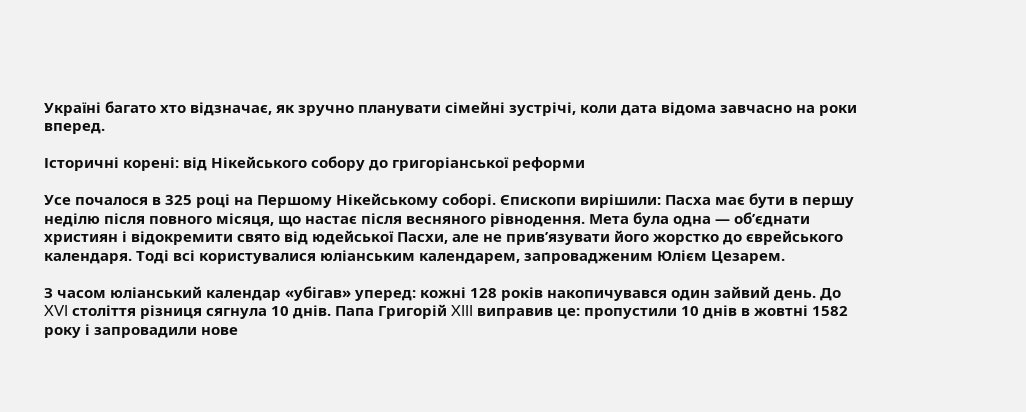Україні багато хто відзначає, як зручно планувати сімейні зустрічі, коли дата відома завчасно на роки вперед.

Історичні корені: від Нікейського собору до григоріанської реформи

Усе почалося в 325 році на Першому Нікейському соборі. Єпископи вирішили: Пасха має бути в першу неділю після повного місяця, що настає після весняного рівнодення. Мета була одна — об’єднати християн і відокремити свято від юдейської Пасхи, але не прив’язувати його жорстко до єврейського календаря. Тоді всі користувалися юліанським календарем, запровадженим Юлієм Цезарем.

З часом юліанський календар «убігав» уперед: кожні 128 років накопичувався один зайвий день. До XVI століття різниця сягнула 10 днів. Папа Григорій XIII виправив це: пропустили 10 днів в жовтні 1582 року і запровадили нове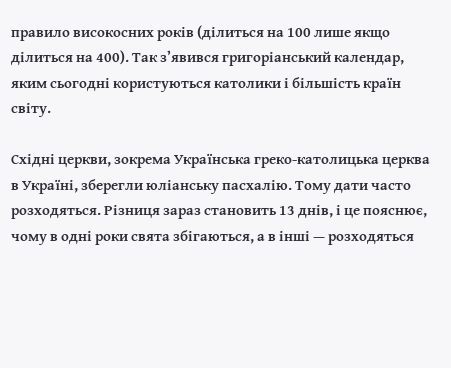правило високосних років (ділиться на 100 лише якщо ділиться на 400). Так з’явився григоріанський календар, яким сьогодні користуються католики і більшість країн світу.

Східні церкви, зокрема Українська греко-католицька церква в Україні, зберегли юліанську пасхалію. Тому дати часто розходяться. Різниця зараз становить 13 днів, і це пояснює, чому в одні роки свята збігаються, а в інші — розходяться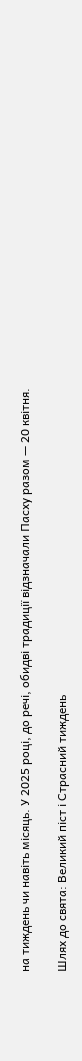на тиждень чи навіть місяць. У 2025 році, до речі, обидві традиції відзначали Пасху разом — 20 квітня.

Шлях до свята: Великий піст і Страсний тиждень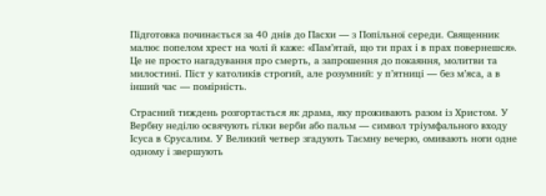Підготовка починається за 40 днів до Пасхи — з Попільної середи. Священник малює попелом хрест на чолі й каже: «Пам’ятай, що ти прах і в прах повернешся». Це не просто нагадування про смерть, а запрошення до покаяння, молитви та милостині. Піст у католиків строгий, але розумний: у п’ятниці — без м’яса, а в інший час — помірність.

Страсний тиждень розгортається як драма, яку проживають разом із Христом. У Вербну неділю освячують гілки верби або пальм — символ тріумфального входу Ісуса в Єрусалим. У Великий четвер згадують Таємну вечерю, омивають ноги одне одному і звершують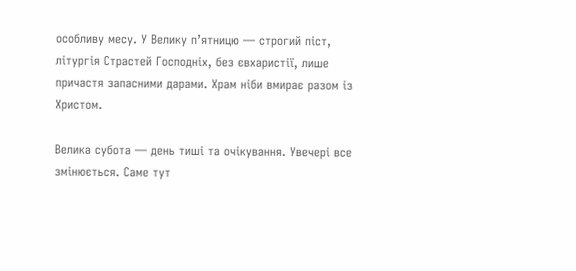особливу месу. У Велику п’ятницю — строгий піст, літургія Страстей Господніх, без євхаристії, лише причастя запасними дарами. Храм ніби вмирає разом із Христом.

Велика субота — день тиші та очікування. Увечері все змінюється. Саме тут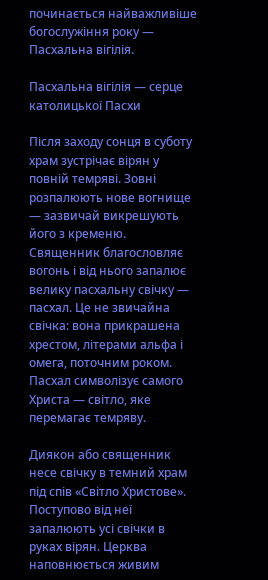починається найважливіше богослужіння року — Пасхальна вігілія.

Пасхальна вігілія — серце католицької Пасхи

Після заходу сонця в суботу храм зустрічає вірян у повній темряві. Зовні розпалюють нове вогнище — зазвичай викрешують його з кременю. Священник благословляє вогонь і від нього запалює велику пасхальну свічку — пасхал. Це не звичайна свічка: вона прикрашена хрестом, літерами альфа і омега, поточним роком. Пасхал символізує самого Христа — світло, яке перемагає темряву.

Диякон або священник несе свічку в темний храм під спів «Світло Христове». Поступово від неї запалюють усі свічки в руках вірян. Церква наповнюється живим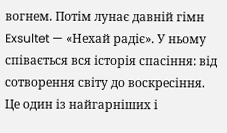вогнем. Потім лунає давній гімн Exsultet — «Нехай радіє». У ньому співається вся історія спасіння: від сотворення світу до воскресіння. Це один із найгарніших і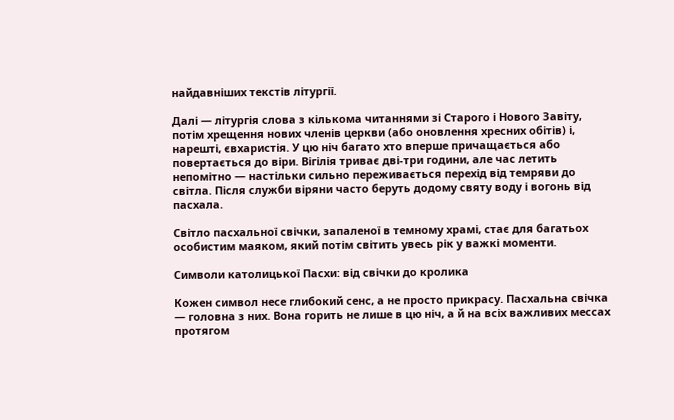найдавніших текстів літургії.

Далі — літургія слова з кількома читаннями зі Старого і Нового Завіту, потім хрещення нових членів церкви (або оновлення хресних обітів) і, нарешті, євхаристія. У цю ніч багато хто вперше причащається або повертається до віри. Вігілія триває дві-три години, але час летить непомітно — настільки сильно переживається перехід від темряви до світла. Після служби віряни часто беруть додому святу воду і вогонь від пасхала.

Світло пасхальної свічки, запаленої в темному храмі, стає для багатьох особистим маяком, який потім світить увесь рік у важкі моменти.

Символи католицької Пасхи: від свічки до кролика

Кожен символ несе глибокий сенс, а не просто прикрасу. Пасхальна свічка — головна з них. Вона горить не лише в цю ніч, а й на всіх важливих мессах протягом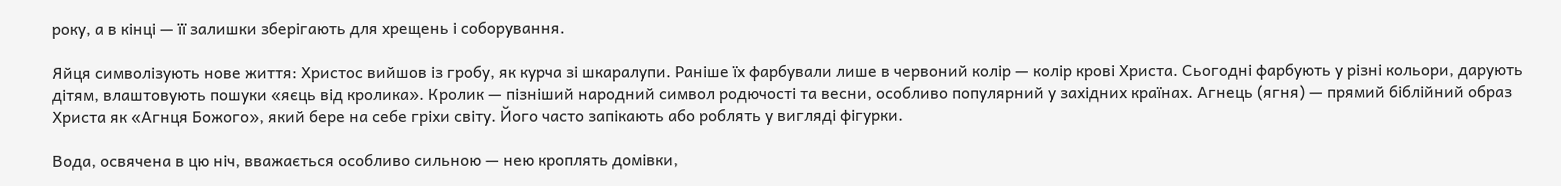року, а в кінці — її залишки зберігають для хрещень і соборування.

Яйця символізують нове життя: Христос вийшов із гробу, як курча зі шкаралупи. Раніше їх фарбували лише в червоний колір — колір крові Христа. Сьогодні фарбують у різні кольори, дарують дітям, влаштовують пошуки «яєць від кролика». Кролик — пізніший народний символ родючості та весни, особливо популярний у західних країнах. Агнець (ягня) — прямий біблійний образ Христа як «Агнця Божого», який бере на себе гріхи світу. Його часто запікають або роблять у вигляді фігурки.

Вода, освячена в цю ніч, вважається особливо сильною — нею кроплять домівки,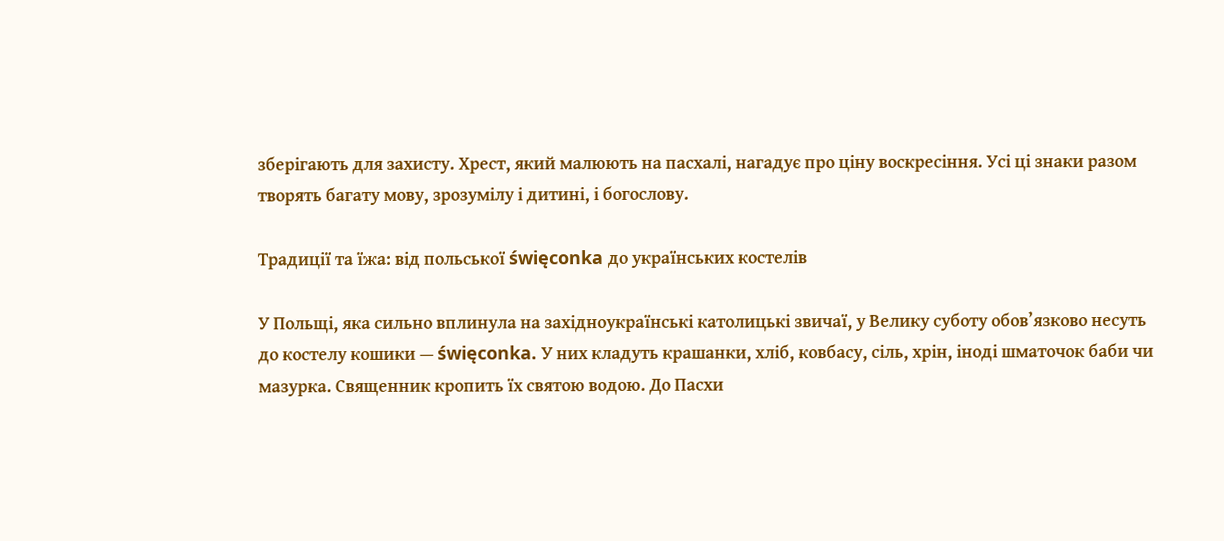зберігають для захисту. Хрест, який малюють на пасхалі, нагадує про ціну воскресіння. Усі ці знаки разом творять багату мову, зрозумілу і дитині, і богослову.

Традиції та їжа: від польської święconka до українських костелів

У Польщі, яка сильно вплинула на західноукраїнські католицькі звичаї, у Велику суботу обов’язково несуть до костелу кошики — święconka. У них кладуть крашанки, хліб, ковбасу, сіль, хрін, іноді шматочок баби чи мазурка. Священник кропить їх святою водою. До Пасхи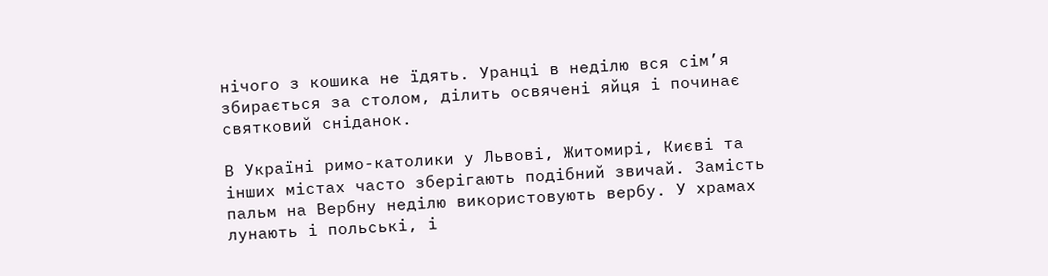нічого з кошика не їдять. Уранці в неділю вся сім’я збирається за столом, ділить освячені яйця і починає святковий сніданок.

В Україні римо-католики у Львові, Житомирі, Києві та інших містах часто зберігають подібний звичай. Замість пальм на Вербну неділю використовують вербу. У храмах лунають і польські, і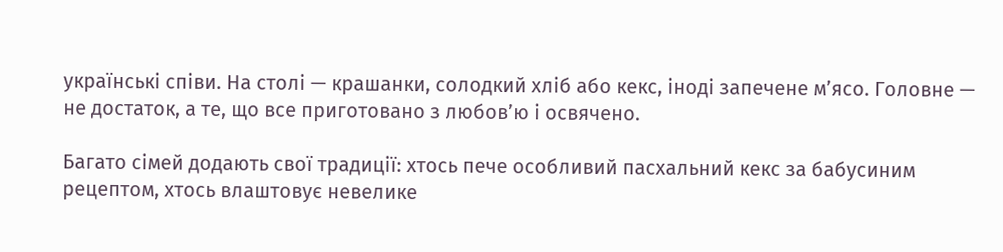українські співи. На столі — крашанки, солодкий хліб або кекс, іноді запечене м’ясо. Головне — не достаток, а те, що все приготовано з любов’ю і освячено.

Багато сімей додають свої традиції: хтось пече особливий пасхальний кекс за бабусиним рецептом, хтось влаштовує невелике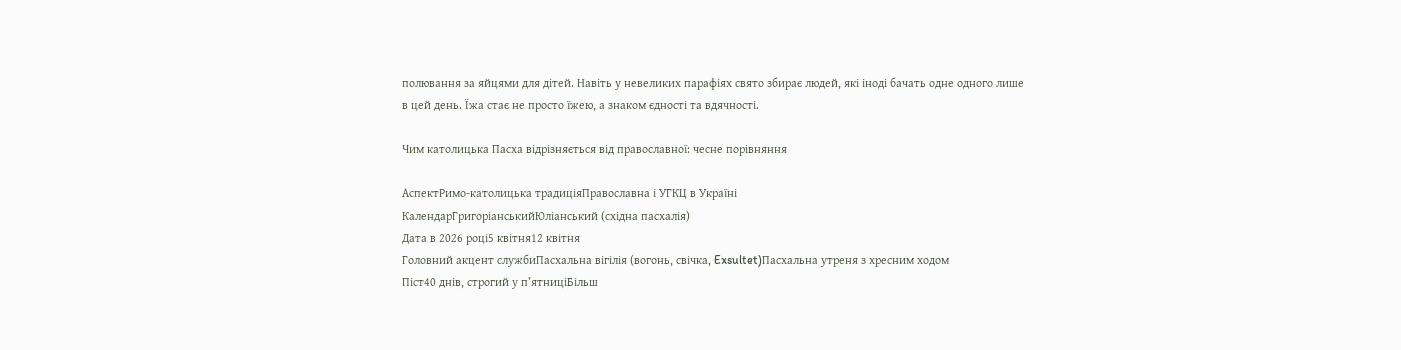полювання за яйцями для дітей. Навіть у невеликих парафіях свято збирає людей, які іноді бачать одне одного лише в цей день. Їжа стає не просто їжею, а знаком єдності та вдячності.

Чим католицька Пасха відрізняється від православної: чесне порівняння

АспектРимо-католицька традиціяПравославна і УГКЦ в Україні
КалендарГригоріанськийЮліанський (східна пасхалія)
Дата в 2026 році5 квітня12 квітня
Головний акцент службиПасхальна вігілія (вогонь, свічка, Exsultet)Пасхальна утреня з хресним ходом
Піст40 днів, строгий у п’ятниціБільш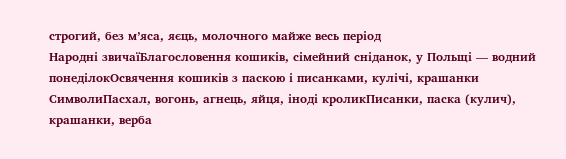строгий, без м’яса, яєць, молочного майже весь період
Народні звичаїБлагословення кошиків, сімейний сніданок, у Польщі — водний понеділокОсвячення кошиків з паскою і писанками, кулічі, крашанки
СимволиПасхал, вогонь, агнець, яйця, іноді кроликПисанки, паска (кулич), крашанки, верба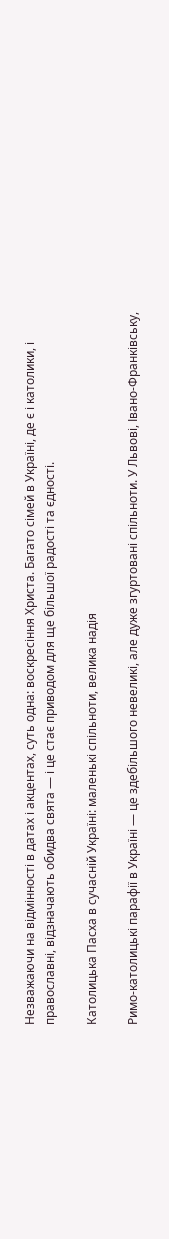Незважаючи на відмінності в датах і акцентах, суть одна: воскресіння Христа. Багато сімей в Україні, де є і католики, і православні, відзначають обидва свята — і це стає приводом для ще більшої радості та єдності.

Католицька Пасха в сучасній Україні: маленькі спільноти, велика надія

Римо-католицькі парафії в Україні — це здебільшого невеликі, але дуже згуртовані спільноти. У Львові, Івано-Франківську,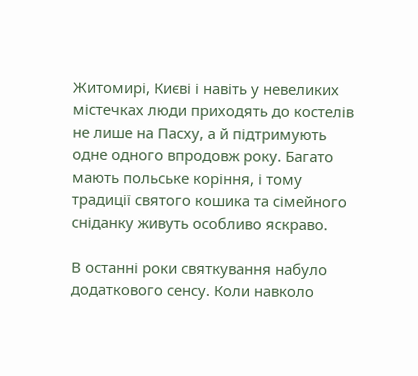Житомирі, Києві і навіть у невеликих містечках люди приходять до костелів не лише на Пасху, а й підтримують одне одного впродовж року. Багато мають польське коріння, і тому традиції святого кошика та сімейного сніданку живуть особливо яскраво.

В останні роки святкування набуло додаткового сенсу. Коли навколо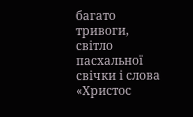багато тривоги, світло пасхальної свічки і слова «Христос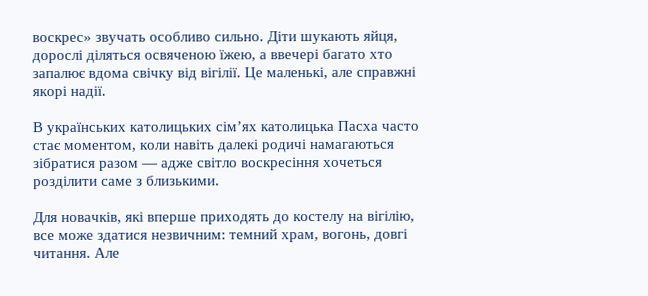воскрес» звучать особливо сильно. Діти шукають яйця, дорослі діляться освяченою їжею, а ввечері багато хто запалює вдома свічку від вігілії. Це маленькі, але справжні якорі надії.

В українських католицьких сім’ях католицька Пасха часто стає моментом, коли навіть далекі родичі намагаються зібратися разом — адже світло воскресіння хочеться розділити саме з близькими.

Для новачків, які вперше приходять до костелу на вігілію, все може здатися незвичним: темний храм, вогонь, довгі читання. Але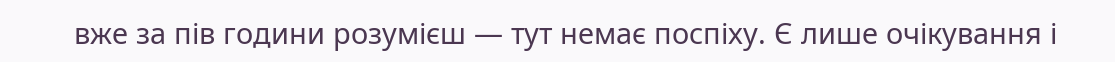вже за пів години розумієш — тут немає поспіху. Є лише очікування і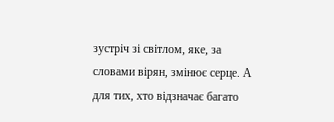зустріч зі світлом, яке, за словами вірян, змінює серце. А для тих, хто відзначає багато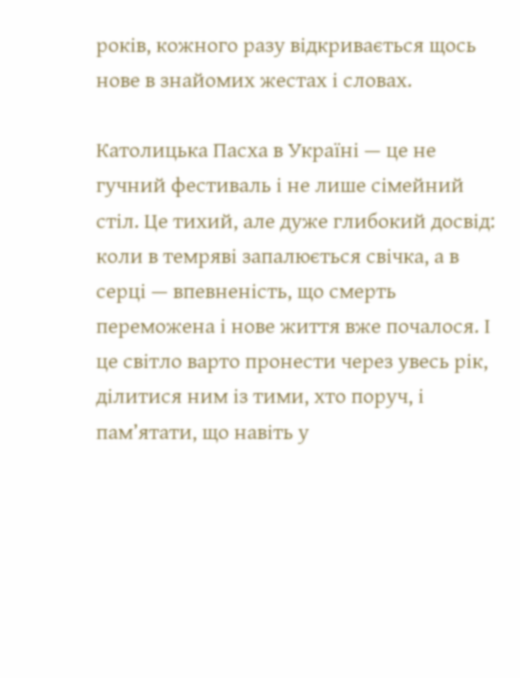років, кожного разу відкривається щось нове в знайомих жестах і словах.

Католицька Пасха в Україні — це не гучний фестиваль і не лише сімейний стіл. Це тихий, але дуже глибокий досвід: коли в темряві запалюється свічка, а в серці — впевненість, що смерть переможена і нове життя вже почалося. І це світло варто пронести через увесь рік, ділитися ним із тими, хто поруч, і пам’ятати, що навіть у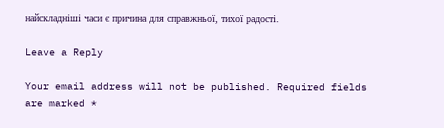найскладніші часи є причина для справжньої, тихої радості.

Leave a Reply

Your email address will not be published. Required fields are marked *